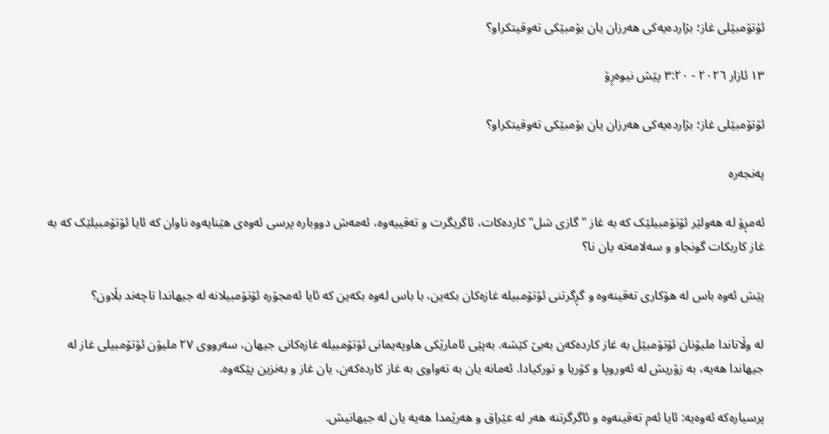ئۆتۆمبێلی غاز؛ بژاردەیەکی هەرزان یان بۆمبێکی تەوقیتکراو؟

١٣ ئازار ٢٠٢٦ - ٣:٢٠ پێش نیوەڕۆ

ئۆتۆمبێلی غاز؛ بژاردەیەکی هەرزان یان بۆمبێکی تەوقیتکراو؟

پەنجەرە

ئەمڕۆ لە هەولێر ئۆتۆمبیلێک کە بە غاز "گازی شل" کاردەکات، ئاگریگرت و تەقییەوە، ئەمەش دووبارە پرسی ئەوەی هێنایەوە ناوان کە ئایا ئۆتۆمبیلێک کە بە غاز کاربکات گونجاو و سەلامەتە یان نا؟

پێش ئەوە باس لە هۆکاری تەقینەوە و گڕگرتنی ئۆتۆمبیلە غازەکان بکەین، با باس لەوە بکەین کە ئایا ئەمجۆرە ئۆتۆمبیلانە لە جیهاندا تاچەند بڵاون؟

لە وڵاتاندا ملیۆنان ئۆتۆمبێل بە غاز کاردەکەن بەبێ کێشە. بەپێی ئامارێکی هاوپەیمانی ئۆتۆمبیلە غازەکانی جیهان، سەرووی ٢٧ ملیۆن ئۆتۆمبیلی غاز لە جیهاندا هەیە، بە زۆریش لە ئەوروپا و کۆریا و تورکیادا. ئەمانە یان بە تەواوی بە غاز کاردەکەن، یان غاز و بەنزین پێکەوە.

پرسیارەکە ئەوەیە: ئایا ئەم تەقینەوە و ئاگرگرتنە هەر لە عێراق و هەرێمدا هەیە یان لە جیهانیش.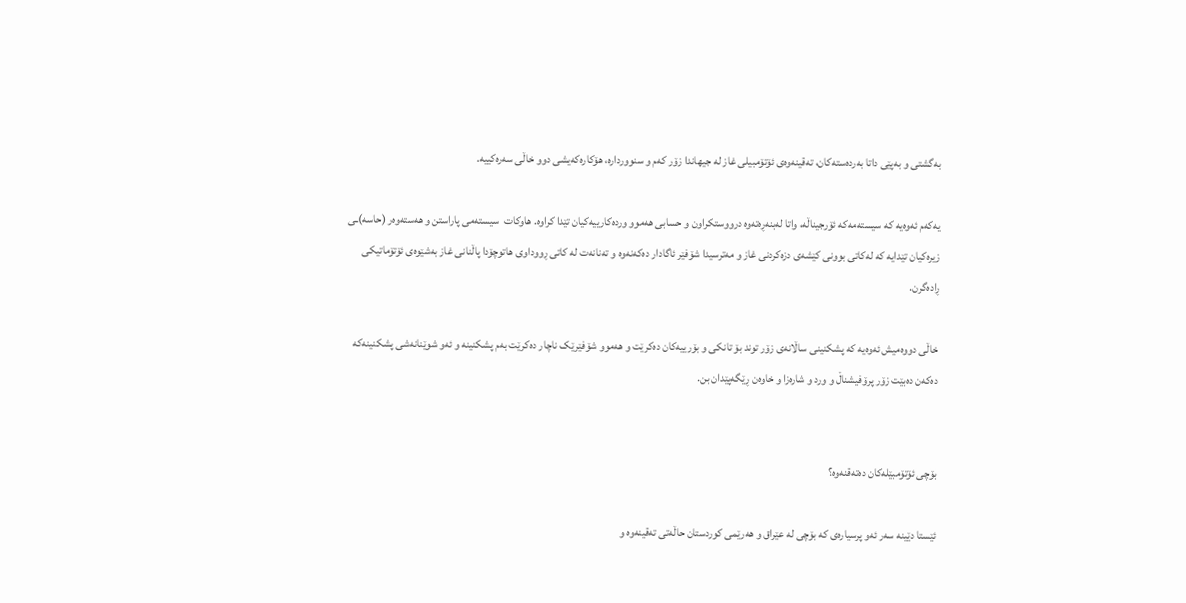بەگشتی و بەپێی داتا بەردەستەکان، تەقینەوەی ئۆتۆمبیلی غاز لە جیهاندا زۆر کەم و سنووردارە، هۆکارەکەیشی دوو خاڵی سەرەکییە.

یەکەم ئەوەیە کە سیستەمەکە ئۆرجیناڵە، واتا لەبنەڕەتەوە درووستکراون و حسابی هەموو وردەکارییەکیان تێدا کراوە. هاوکات  سیستەمی پاراستن و هەستەوەر (حاسە)ـی زیرەکیان تێدایە کە لەکاتی بوونی کێشەی دزەکردنی غاز و مەترسیدا شۆفێر ئاگادار دەکەنەوە و تەنانەت لە کاتی ڕووداوی هاتوچۆدا پاڵنانی غاز بەشێوەی ئۆتۆماتیکی ڕادەگرن.

خاڵی دووەمیش ئەوەیە کە پشکنینی ساڵانەی زۆر توند بۆ تانکی و بۆرییەکان دەکرێت و هەموو شۆفێرێک ناچار دەکرێت بەم پشکنینە و ئەو شوێنانەشی پشکنینەکە دەکەن دەبێت زۆر پرۆفیشناڵ و ورد و شارەزا و خاوەن ڕێگەپێدان بن.


بۆچی ئۆتۆمبێلەکان دەتەقنەوە؟

ئێستا دێینە سەر ئەو پرسیارەی کە بۆچی لە عێراق و هەرێمی کوردستان حاڵەتی تەقینەوە و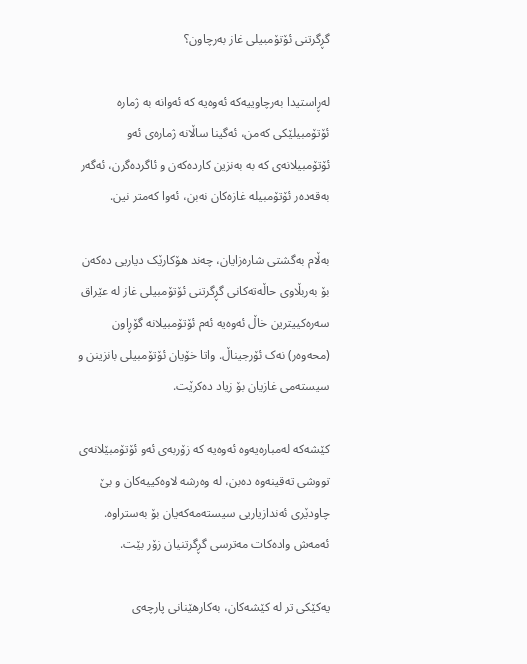گڕگرتنی ئۆتۆمبیلی غاز بەرچاون؟

لەڕاستیدا بەرچاوییەکە ئەوەیە کە ئەوانە بە ژمارە ئۆتۆمبیلێکی کەمن، ئەگینا ساڵانە ژمارەی ئەو ئۆتۆمبیلانەی کە بە بەنزین کاردەکەن و ئاگردەگرن، ئەگەر بەقەدەر ئۆتۆمبیلە غازەکان نەبن، ئەوا کەمتر نین.

بەڵام بەگشتی شارەزایان، چەند هۆکارێک دیاریی دەکەن بۆ بەربڵاوی حاڵەتەکانی گڕگرتنی ئۆتۆمبیلی غاز لە عێراق
سەرەکییترین خاڵ ئەوەیە ئەم ئۆتۆمبیلانە گۆڕاون (محەوەر) نەک ئۆرجیناڵ. واتا خۆیان ئۆتۆمبیلی بانزینن و سیستەمی غازیان بۆ زیاد دەکرێت.

کێشەکە لەمبارەیەوە ئەوەیە کە زۆربەی ئەو ئۆتۆمبێلانەی تووشی تەقینەوە دەبن، لە وەرشە لاوەکییەکان و بێ چاودێری ئەندازیاریی سیستەمەکەیان بۆ بەستراوە. ئەمەش وادەکات مەترسی گڕگرتنیان زۆر بێت.

یەکێکی تر لە کێشەکان، بەکارهێنانی پارچەی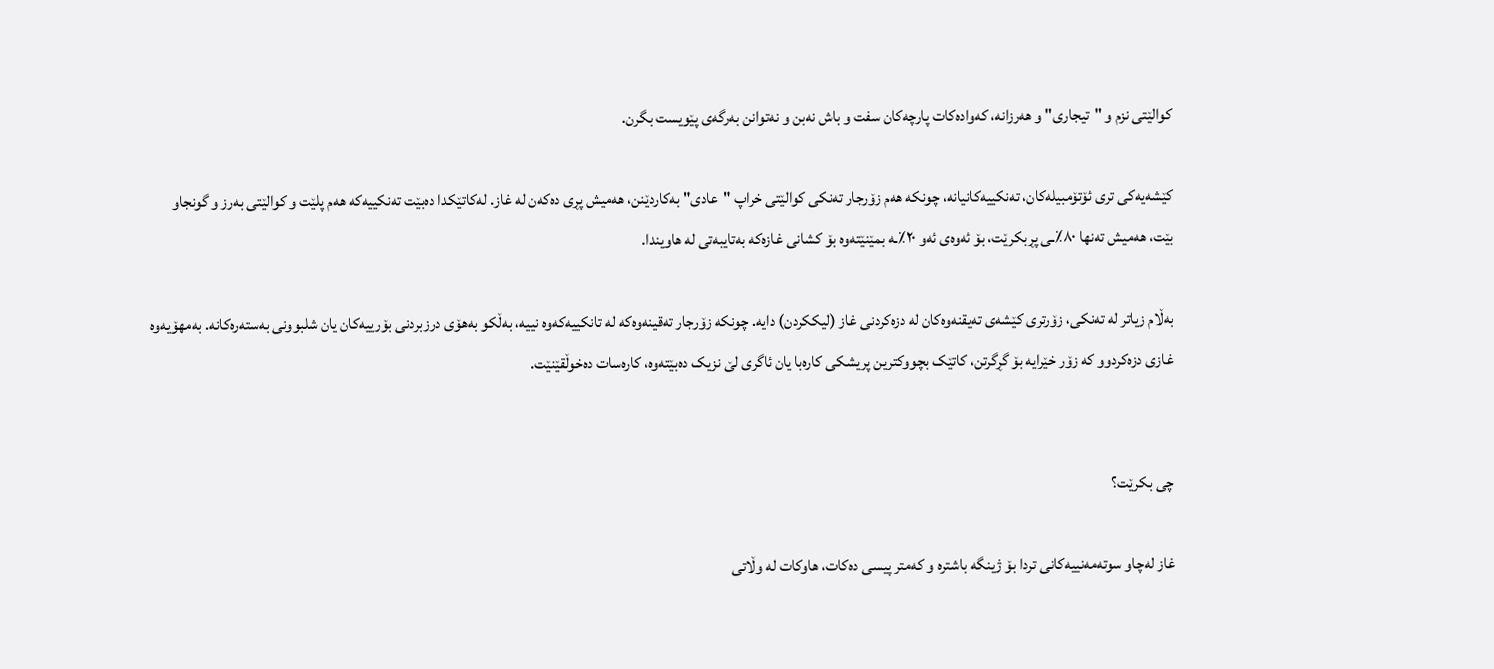کوالێتی نزم و "تیجاری" و هەرزانە، کەوادەکات پارچەکان سفت و باش نەبن و نەتوانن بەرگەی پێویست بگرن.

کێشەیەکی تری ئۆتۆمبیلەکان، تەنکییەکانیانە، چونکە هەم زۆرجار تەنکی کوالێتی خراپ "عادی" بەکاردێنن، هەمیش پڕی دەکەن لە غاز. لەکاتێکدا دەبێت تەنکییەکە هەم پلێت و کوالێتی بەرز و گونجاو بێت، هەمیش تەنها ٨٠٪ـی پڕبکرێت، بۆ ئەوەی ئەو ٢٠٪ـە بمێنێتەوە بۆ کشانی غازەکە بەتایبەتی لە هاویندا.

بەڵام زیاتر لە تەنکی، زۆرتری کێشەی تەیقنەوەکان لە دزەکردنی غاز (لیککردن) دایە. چونکە زۆرجار تەقینەوەکە لە تانکییەکەوە نییە، بەڵکو بەهۆی درزبردنی بۆرییەکان یان شلبوونی بەستەرەکانە. بەمهۆیەوە غازی دزەکردوو کە زۆر خێرایە بۆ گڕگرتن، کاتێک بچووکترین پریشکی کارەبا یان ئاگری لێ نزیک دەبێتەوە، کارەسات دەخوڵقێنێت.


چی بکرێت؟

غاز لەچاو سوتەمەنییەکانی تردا بۆ ژینگە باشترە و کەمتر پیسی دەکات، هاوکات لە وڵاتی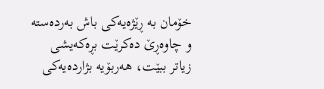خۆمان بە ڕێژەیەکی باش بەردەستە و چاوەڕێ دەکرێت بڕەکەیشی زیاتر ببێت، هەربۆیە بژاردەیەکی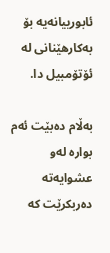ئابورییانەیە بۆ بەکارهێنانی لە ئۆتۆمبیل دا.

بەڵام دەبێت ئەم بوارە لەو عشوایەتە دەربکرێت کە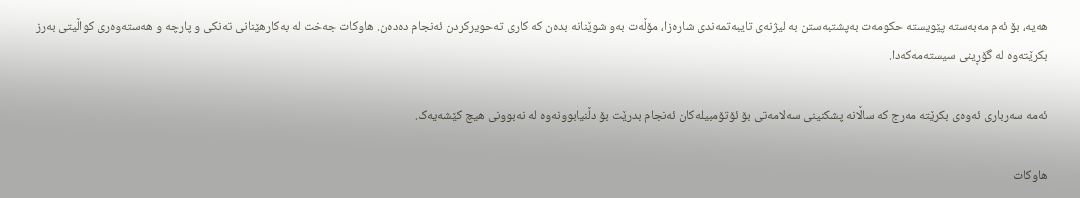هەیە، بۆ ئەم مەبەستە پێویستە حکومەت بەپشتبەستن بە لیژنەی تایبەتمەندی شارەزا، مۆڵەت بەو شوێنانە بدەن کە کاری تەحویرکردن ئەنجام دەدەن. هاوکات جەخت لە بەکارهێنانی تەنکی و پارچە و هەستەوەری کواڵیتی بەرز بکرێتەوە لە گۆڕینی سیستەمەکەدا.

ئەمە سەرباری ئەوەی بکرێتە مەرج کە ساڵانە پشکنینی سەلامەتی بۆ ئۆتۆمبیلەکان ئەنجام بدرێت بۆ دڵنیابوونەوە لە نەبوونی هیچ کێشەیەک.

هاوکات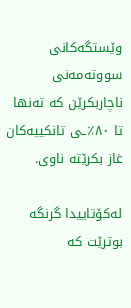وێستگەکانی سووتەمەنی ناچاربکرێن کە تەنها تا ٨٠٪ـی تانکییەکان غاز بکرێتە ناوی.

لەکۆتاییدا گرنگە بوترێت کە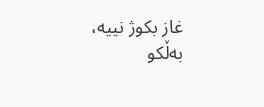غاز بکوژ نییە، بەڵکو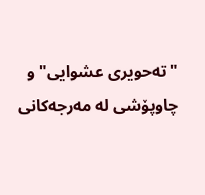"تەحویری عشوایی" و چاوپۆشی لە مەرجەکانی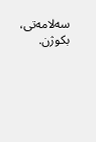سەلامەتی، بکوژن.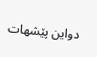دواین پێشهات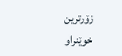زۆرترین خوێنراو